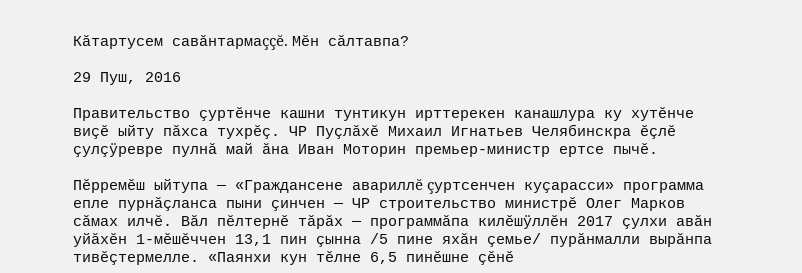Кăтартусем савăнтармаççĕ. Мĕн сăлтавпа?

29 Пуш, 2016

Правительство çуртĕнче кашни тунтикун ирттерекен канашлура ку хутĕнче виçĕ ыйту пăхса тухрĕç. ЧР Пуçлăхĕ Михаил Игнатьев Челябинскра ĕçлĕ çулçÿревре пулнă май ăна Иван Моторин премьер-министр ертсе пычĕ.

Пĕрремĕш ыйтупа — «Граждансене авариллĕ çуртсенчен куçарасси» программа епле пурнăçланса пыни çинчен — ЧР строительство министрĕ Олег Марков сăмах илчĕ. Вăл пĕлтернĕ тăрăх — программăпа килĕшÿллĕн 2017 çулхи авăн уйăхĕн 1-мĕшĕччен 13,1 пин çынна /5 пине яхăн çемье/ пурăнмалли вырăнпа тивĕçтермелле. «Паянхи кун тĕлне 6,5 пинĕшне çĕнĕ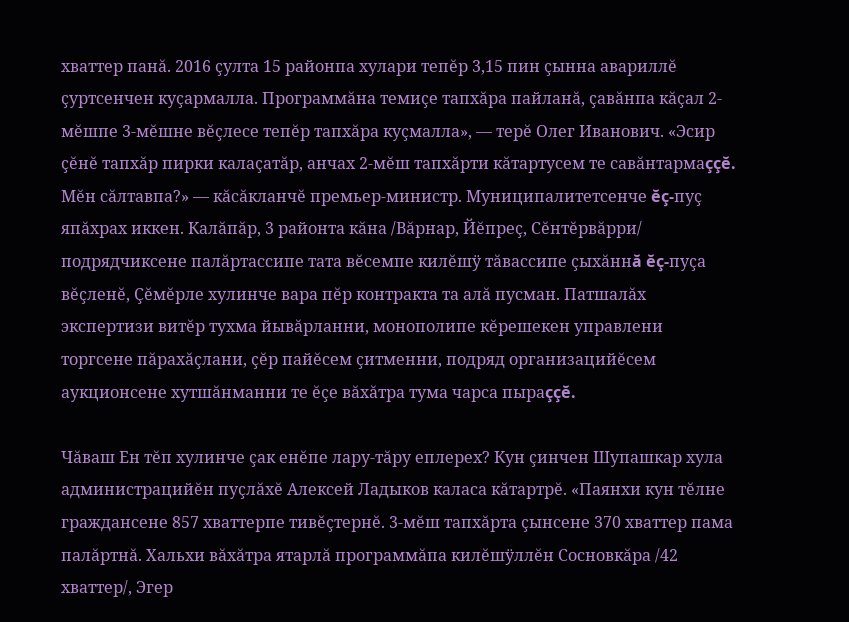хваттер панă. 2016 çулта 15 районпа хулари тепĕр 3,15 пин çынна авариллĕ çуртсенчен куçармалла. Программăна темиçе тапхăра пайланă, çавăнпа кăçал 2-мĕшпе 3-мĕшне вĕçлесе тепĕр тапхăра куçмалла», — терĕ Олег Иванович. «Эсир çĕнĕ тапхăр пирки калаçатăр, анчах 2-мĕш тапхăрти кăтартусем те савăнтармаççĕ. Мĕн сăлтавпа?» — кăсăкланчĕ премьер-министр. Муниципалитетсенче ĕç-пуç япăхрах иккен. Калăпăр, 3 районта кăна /Вăрнар, Йĕпреç, Сĕнтĕрвăрри/ подрядчиксене палăртассипе тата вĕсемпе килĕшÿ тăвассипе çыхăннă ĕç-пуçа вĕçленĕ, Çĕмĕрле хулинче вара пĕр контракта та алă пусман. Патшалăх экспертизи витĕр тухма йывăрланни, монополипе кĕрешекен управлени торгсене пăрахăçлани, çĕр пайĕсем çитменни, подряд организацийĕсем аукционсене хутшăнманни те ĕçе вăхăтра тума чарса пыраççĕ.

Чăваш Ен тĕп хулинче çак енĕпе лару-тăру еплерех? Кун çинчен Шупашкар хула администрацийĕн пуçлăхĕ Алексей Ладыков каласа кăтартрĕ. «Паянхи кун тĕлне граждансене 857 хваттерпе тивĕçтернĕ. 3-мĕш тапхăрта çынсене 370 хваттер пама палăртнă. Хальхи вăхăтра ятарлă программăпа килĕшÿллĕн Сосновкăра /42 хваттер/, Эгер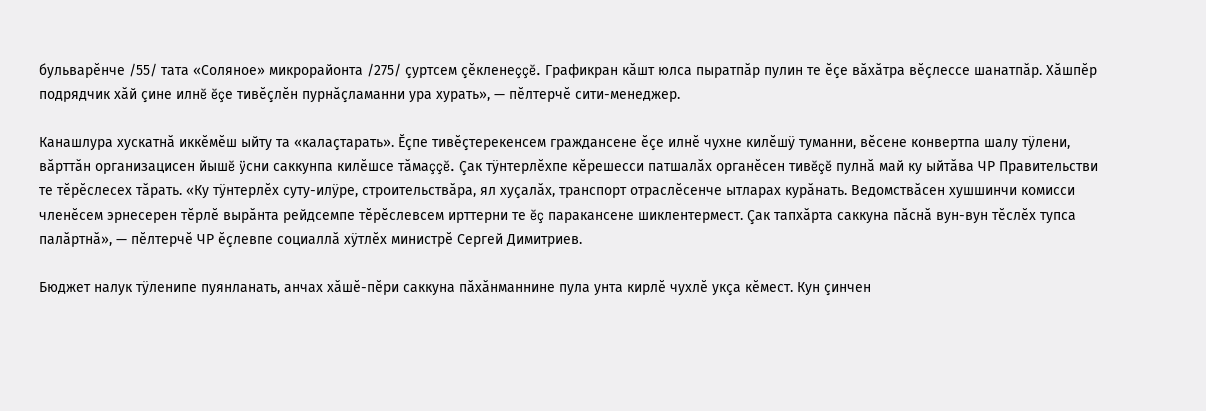бульварĕнче /55/ тата «Соляное» микрорайонта /275/ çуртсем çĕкленеççĕ. Графикран кăшт юлса пыратпăр пулин те ĕçе вăхăтра вĕçлессе шанатпăр. Хăшпĕр подрядчик хăй çине илнĕ ĕçе тивĕçлĕн пурнăçламанни ура хурать», — пĕлтерчĕ сити-менеджер.

Канашлура хускатнă иккĕмĕш ыйту та «калаçтарать». Ĕçпе тивĕçтерекенсем граждансене ĕçе илнĕ чухне килĕшÿ туманни, вĕсене конвертпа шалу тÿлени, вăрттăн организацисен йышĕ ÿсни саккунпа килĕшсе тăмаççĕ. Çак тÿнтерлĕхпе кĕрешесси патшалăх органĕсен тивĕçĕ пулнă май ку ыйтăва ЧР Правительстви те тĕрĕслесех тăрать. «Ку тÿнтерлĕх суту-илÿре, строительствăра, ял хуçалăх, транспорт отраслĕсенче ытларах курăнать. Ведомствăсен хушшинчи комисси членĕсем эрнесерен тĕрлĕ вырăнта рейдсемпе тĕрĕслевсем ирттерни те ĕç паракансене шиклентермест. Çак тапхăрта саккуна пăснă вун-вун тĕслĕх тупса палăртнă», — пĕлтерчĕ ЧР ĕçлевпе социаллă хÿтлĕх министрĕ Сергей Димитриев.

Бюджет налук тÿленипе пуянланать, анчах хăшĕ-пĕри саккуна пăхăнманнине пула унта кирлĕ чухлĕ укçа кĕмест. Кун çинчен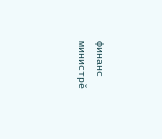финанс министрĕ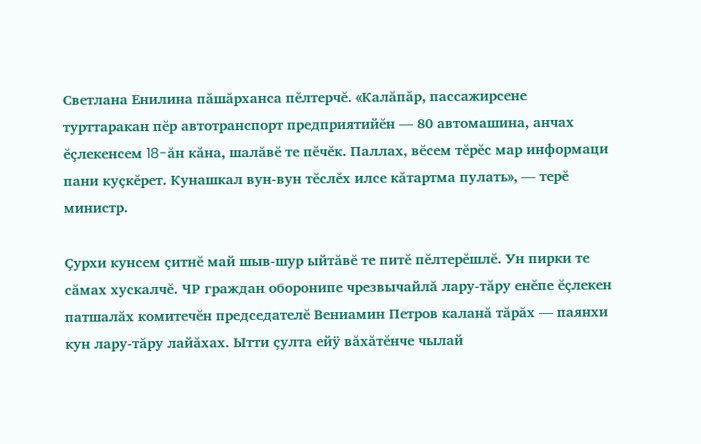Светлана Енилина пăшăрханса пĕлтерчĕ. «Калăпăр, пассажирсене турттаракан пĕр автотранспорт предприятийĕн — 80 автомашина, анчах ĕçлекенсем 18-ăн кăна, шалăвĕ те пĕчĕк. Паллах, вĕсем тĕрĕс мар информаци пани куçкĕрет. Кунашкал вун-вун тĕслĕх илсе кăтартма пулать», — терĕ министр.

Çурхи кунсем çитнĕ май шыв-шур ыйтăвĕ те питĕ пĕлтерĕшлĕ. Ун пирки те сăмах хускалчĕ. ЧР граждан оборонипе чрезвычайлă лару-тăру енĕпе ĕçлекен патшалăх комитечĕн председателĕ Вениамин Петров каланă тăрăх — паянхи кун лару-тăру лайăхах. Ытти çулта ейÿ вăхăтĕнче чылай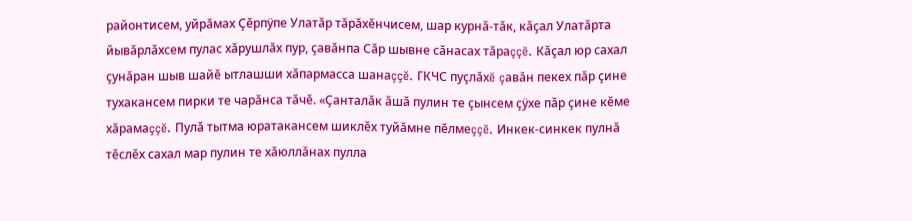районтисем, уйрăмах Çĕрпÿпе Улатăр тăрăхĕнчисем, шар курнă-тăк, кăçал Улатăрта йывăрлăхсем пулас хăрушлăх пур, çавăнпа Сăр шывне сăнасах тăраççĕ. Кăçал юр сахал çунăран шыв шайĕ ытлашши хăпармасса шанаççĕ. ГКЧС пуçлăхĕ çавăн пекех пăр çине тухакансем пирки те чарăнса тăчĕ. «Çанталăк ăшă пулин те çынсем çÿхе пăр çине кĕме хăрамаççĕ. Пулă тытма юратакансем шиклĕх туйăмне пĕлмеççĕ. Инкек-синкек пулнă тĕслĕх сахал мар пулин те хăюллăнах пулла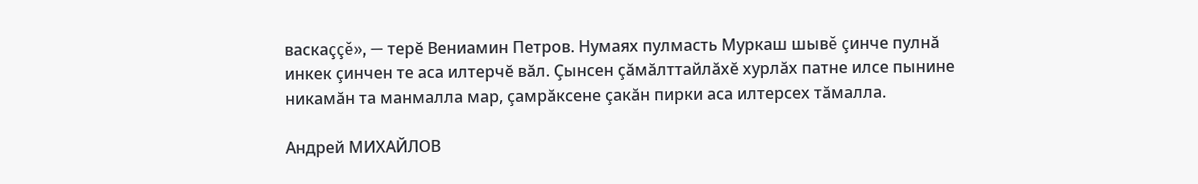васкаççĕ», — терĕ Вениамин Петров. Нумаях пулмасть Муркаш шывĕ çинче пулнă инкек çинчен те аса илтерчĕ вăл. Çынсен çăмăлттайлăхĕ хурлăх патне илсе пынине никамăн та манмалла мар, çамрăксене çакăн пирки аса илтерсех тăмалла.

Андрей МИХАЙЛОВ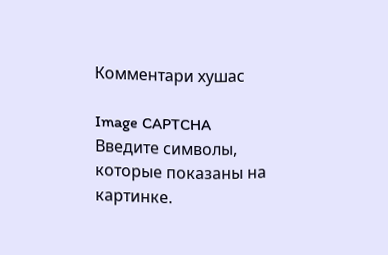Комментари хушас

Image CAPTCHA
Введите символы, которые показаны на картинке.